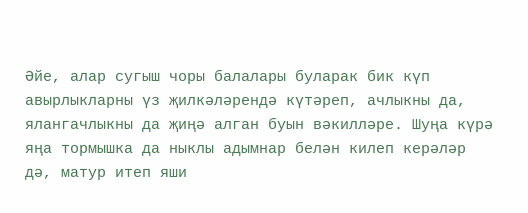Әйе, алар сугыш чоры балалары буларак бик күп авырлыкларны үз җилкәләрендә күтәреп, ачлыкны да, ялангачлыкны да җиңә алган буын вәкилләре. Шуңа күрә яңа тормышка да ныклы адымнар белән килеп керәләр дә, матур итеп яши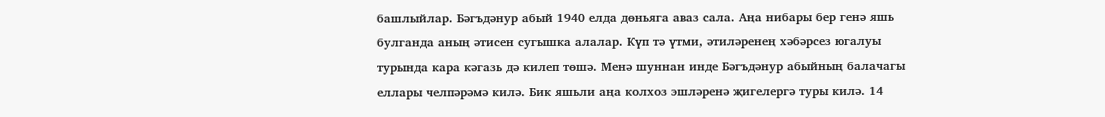башлыйлар. Бәгъдәнур абый 1940 елда дөньяга аваз сала. Аңа нибары бер генә яшь булганда аның әтисен сугышка алалар. Күп тә үтми, әтиләренең хәбәрсез югалуы турында кара кәгазь дә килеп төшә. Менә шуннан инде Бәгъдәнур абыйның балачагы еллары челпәрәмә килә. Бик яшьли аңа колхоз эшләренә җигелергә туры килә. 14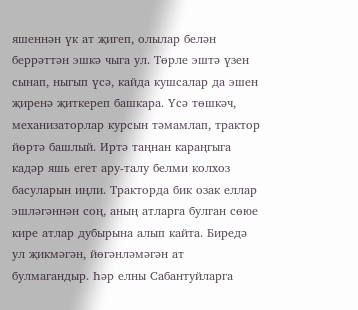яшеннән үк ат җигеп, олылар белән беррәттән эшкә чыга ул. Төрле эштә үзен сынап, ныгып үсә, кайда кушсалар да эшен җиренә җиткереп башкара. Үсә төшкәч, механизаторлар курсын тәмамлап, трактор йөртә башлый. Иртә таңнан караңгыга кадәр яшь егет ару-талу белми колхоз басуларын иңли. Тракторда бик озак еллар эшләгәннән соң, аның атларга булган сөюе кире атлар дубырына алып кайта. Биредә ул җикмәгән, йөгәнләмәгән ат булмагандыр. Һәр елны Сабантуйларга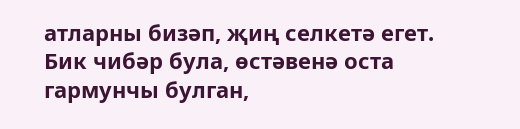атларны бизәп, җиң селкетә егет. Бик чибәр була, өстәвенә оста гармунчы булган,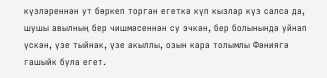күзләреннән ут бөркеп торган егеткә күп кызлар күз салса да, шушы авылның бер чишмәсеннән су эчкән, бер болынында уйнап үскән, үзе тыйнак, үзе акыллы, озын кара толымлы Фәниягә гашыйк була егет.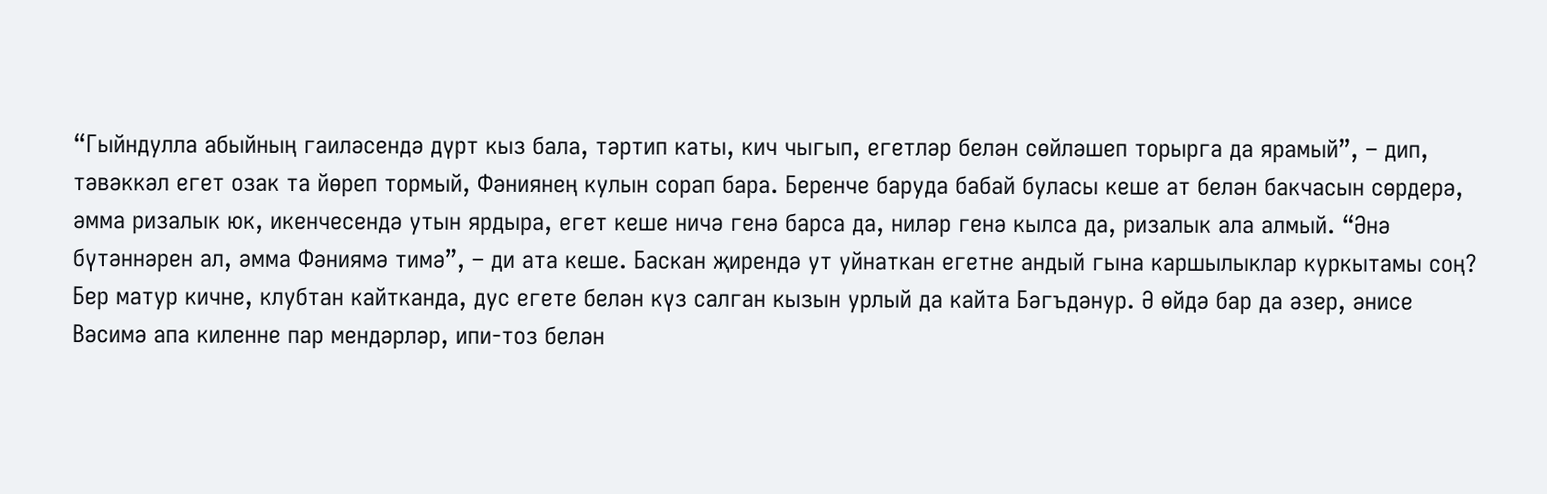“Гыйндулла абыйның гаиләсендә дүрт кыз бала, тәртип каты, кич чыгып, егетләр белән сөйләшеп торырга да ярамый”, – дип, тәвәккәл егет озак та йөреп тормый, Фәниянең кулын сорап бара. Беренче баруда бабай буласы кеше ат белән бакчасын сөрдерә, әмма ризалык юк, икенчесендә утын ярдыра, егет кеше ничә генә барса да, ниләр генә кылса да, ризалык ала алмый. “Әнә бүтәннәрен ал, әмма Фәниямә тимә”, – ди ата кеше. Баскан җирендә ут уйнаткан егетне андый гына каршылыклар куркытамы соң? Бер матур кичне, клубтан кайтканда, дус егете белән күз салган кызын урлый да кайта Бәгъдәнур. Ә өйдә бар да әзер, әнисе Вәсимә апа киленне пар мендәрләр, ипи-тоз белән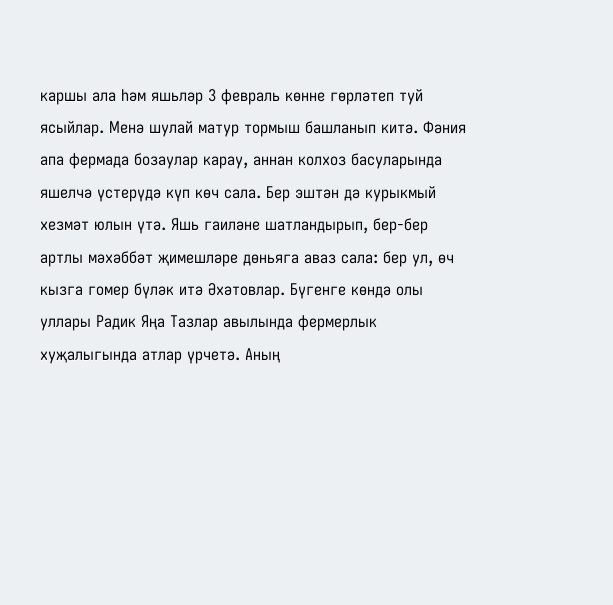каршы ала һәм яшьләр 3 февраль көнне гөрләтеп туй ясыйлар. Менә шулай матур тормыш башланып китә. Фәния апа фермада бозаулар карау, аннан колхоз басуларында яшелчә үстерүдә күп көч сала. Бер эштән дә курыкмый хезмәт юлын үтә. Яшь гаиләне шатландырып, бер-бер артлы мәхәббәт җимешләре дөньяга аваз сала: бер ул, өч кызга гомер бүләк итә Әхәтовлар. Бүгенге көндә олы уллары Радик Яңа Тазлар авылында фермерлык хуҗалыгында атлар үрчетә. Аның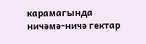карамагында ничәмә-ничә гектар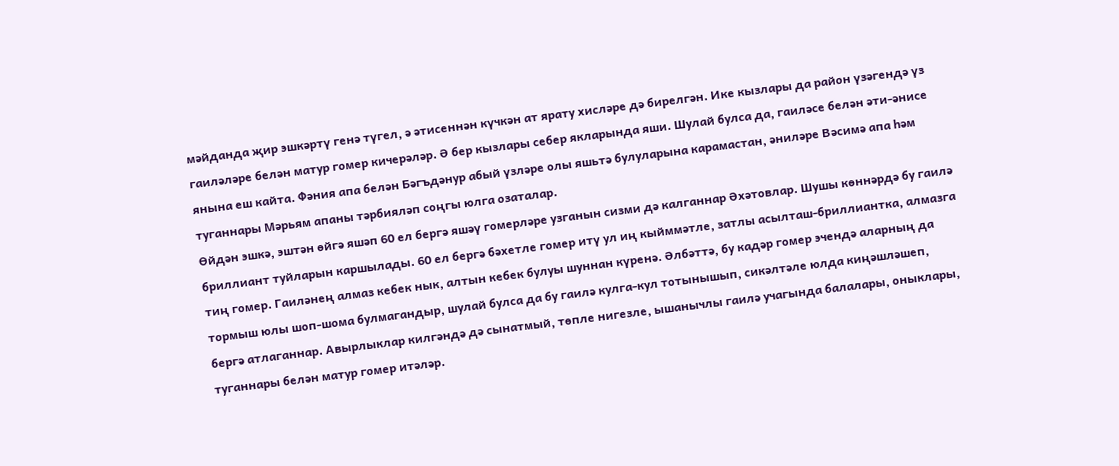мәйданда җир эшкәртү генә түгел, ә әтисеннән күчкән ат ярату хисләре дә бирелгән. Ике кызлары да район үзәгендә үз гаиләләре белән матур гомер кичерәләр. Ә бер кызлары себер якларында яши. Шулай булса да, гаиләсе белән әти-әнисе янына еш кайта. Фәния апа белән Бәгъдәнур абый үзләре олы яшьтә булуларына карамастан, әниләре Вәсимә апа һәм туганнары Мәрьям апаны тәрбияләп соңгы юлга озаталар.
Өйдән эшкә, эштән өйгә яшәп 60 ел бергә яшәү гомерләре узганын сизми дә калганнар Әхәтовлар. Шушы көннәрдә бу гаилә бриллиант туйларын каршылады. 60 ел бергә бәхетле гомер итү ул иң кыйммәтле, затлы асылташ-бриллиантка, алмазга тиң гомер. Гаиләнең алмаз кебек нык, алтын кебек булуы шуннан күренә. Әлбәттә, бу кадәр гомер эчендә аларның да тормыш юлы шоп-шома булмагандыр, шулай булса да бу гаилә кулга-кул тотынышып, сикәлтәле юлда киңәшләшеп, бергә атлаганнар. Авырлыклар килгәндә дә сынатмый, төпле нигезле, ышанычлы гаилә учагында балалары, оныклары, туганнары белән матур гомер итәләр.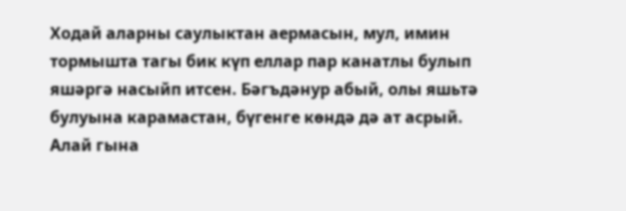Ходай аларны саулыктан аермасын, мул, имин тормышта тагы бик күп еллар пар канатлы булып яшәргә насыйп итсен. Бәгъдәнур абый, олы яшьтә булуына карамастан, бүгенге көндә дә ат асрый. Алай гына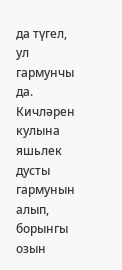да түгел, ул гармунчы да. Кичләрен кулына яшьлек дусты гармунын алып, борынгы озын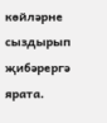көйләрне сыздырып җибәрергә ярата.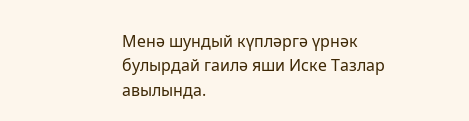Менә шундый күпләргә үрнәк булырдай гаилә яши Иске Тазлар авылында.